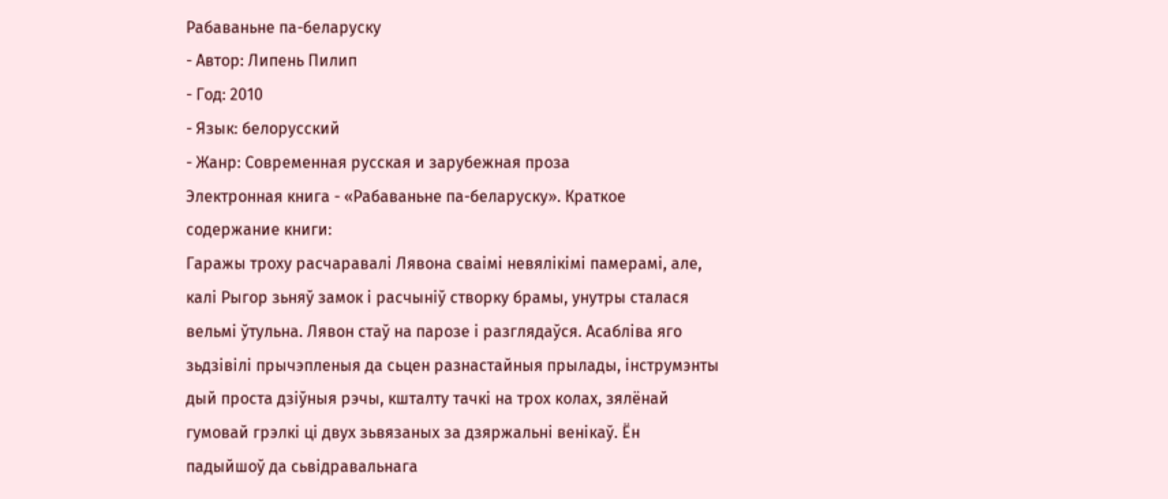Рабаваньне па-беларуску
- Автор: Липень Пилип
- Год: 2010
- Язык: белорусский
- Жанр: Современная русская и зарубежная проза
Электронная книга - «Рабаваньне па-беларуску». Краткое содержание книги:
Гаражы троху расчаравалі Лявона сваімі невялікімі памерамі, але, калі Рыгор зьняў замок і расчыніў створку брамы, унутры сталася вельмі ўтульна. Лявон стаў на парозе і разглядаўся. Асабліва яго зьдзівілі прычэпленыя да сьцен разнастайныя прылады, інструмэнты дый проста дзіўныя рэчы, кшталту тачкі на трох колах, зялёнай гумовай грэлкі ці двух зьвязаных за дзяржальні венікаў. Ён падыйшоў да сьвідравальнага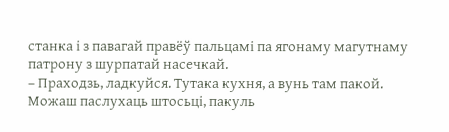станка і з павагай правёў пальцамі па ягонаму магутнаму патрону з шурпатай насечкай.
– Праходзь, ладкуйся. Тутака кухня, а вунь там пакой. Можаш паслухаць штосьці, пакуль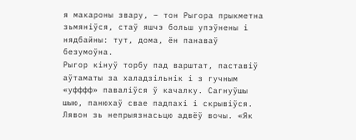я макароны звару, – тон Рыгора прыкметна зьмяніўся, стаў яшчэ больш упэўнены і нядбайны: тут, дома, ён панаваў безумоўна.
Рыгор кінуў торбу пад варштат, паставіў аўтаматы за халадзільнік і з гучным «уфффф» паваліўся ў качалку. Сагнуўшы шыю, панюхаў свае падпахі і скрывіўся. Лявон зь непрыязнасьцю адвёў вочы. «Як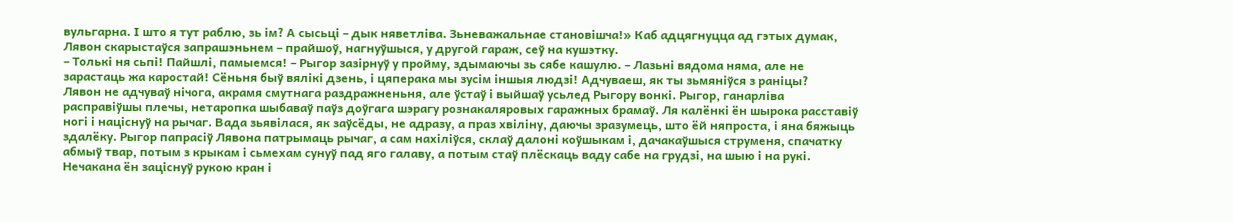вульгарна. І што я тут раблю, зь ім? А сысьці – дык няветліва. Зьневажальнае становішча!» Каб адцягнуцца ад гэтых думак, Лявон скарыстаўся запрашэньнем – прайшоў, нагнуўшыся, у другой гараж, сеў на кушэтку.
– Толькі ня сьпі! Пайшлі, памыемся! – Рыгор зазірнуў у пройму, здымаючы зь сябе кашулю. – Лазьні вядома няма, але не зарастаць жа каростай! Сёньня быў вялікі дзень, і цяперака мы зусім іншыя людзі! Адчуваеш, як ты зьмяніўся з раніцы?
Лявон не адчуваў нічога, акрамя смутнага раздражненьня, але ўстаў і выйшаў усьлед Рыгору вонкі. Рыгор, ганарліва расправіўшы плечы, нетаропка шыбаваў паўз доўгага шэрагу рознакаляровых гаражных брамаў. Ля калёнкі ён шырока расставіў ногі і націснуў на рычаг. Вада зьявілася, як заўсёды, не адразу, а праз хвіліну, даючы зразумець, што ёй няпроста, і яна бяжыць здалёку. Рыгор папрасіў Лявона патрымаць рычаг, а сам нахіліўся, склаў далоні коўшыкам і, дачакаўшыся струменя, спачатку абмыў твар, потым з крыкам і сьмехам сунуў пад яго галаву, а потым стаў плёскаць ваду сабе на грудзі, на шыю і на рукі. Нечакана ён заціснуў рукою кран і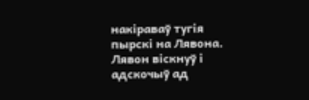накіраваў тугія пырскі на Лявона. Лявон віскнуў і адскочыў ад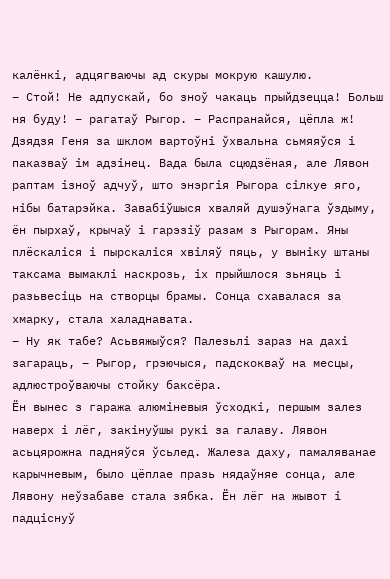калёнкі, адцягваючы ад скуры мокрую кашулю.
– Стой! Не адпускай, бо зноў чакаць прыйдзецца! Больш ня буду! – рагатаў Рыгор. – Распранайся, цёпла ж!
Дзядзя Геня за шклом вартоўні ўхвальна сьмяяўся і паказваў ім адзінец. Вада была сцюдзёная, але Лявон раптам ізноў адчуў, што энэргія Рыгора сілкуе яго, нібы батарэйка. Завабіўшыся хваляй душэўнага ўздыму, ён пырхаў, крычаў і гарэзіў разам з Рыгорам. Яны плёскаліся і пырскаліся хвіляў пяць, у выніку штаны таксама вымаклі наскрозь, іх прыйшлося зьняць і разьвесіць на створцы брамы. Сонца схавалася за хмарку, стала халаднавата.
– Ну як табе? Асьвяжыўся? Палезьлі зараз на дахі загараць, – Рыгор, грэючыся, падскокваў на месцы, адлюстроўваючы стойку баксёра.
Ён вынес з гаража алюміневыя ўсходкі, першым залез наверх і лёг, закінуўшы рукі за галаву. Лявон асьцярожна падняўся ўсьлед. Жалеза даху, памаляванае карычневым, было цёплае празь нядаўняе сонца, але Лявону неўзабаве стала зябка. Ён лёг на жывот і падціснуў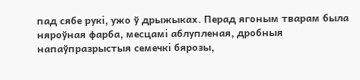пад сябе рукі, ужо ў дрыжыках. Перад ягоным тварам была няроўная фарба, месцамі аблупленая, дробныя напаўпразрыстыя семечкі бярозы,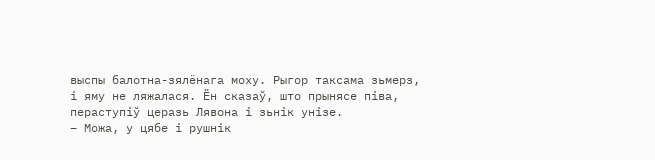выспы балотна-зялёнага моху. Рыгор таксама зьмерз, і яму не ляжалася. Ён сказаў, што прынясе піва, пераступіў церазь Лявона і зьнік унізе.
– Можа, у цябе і рушнік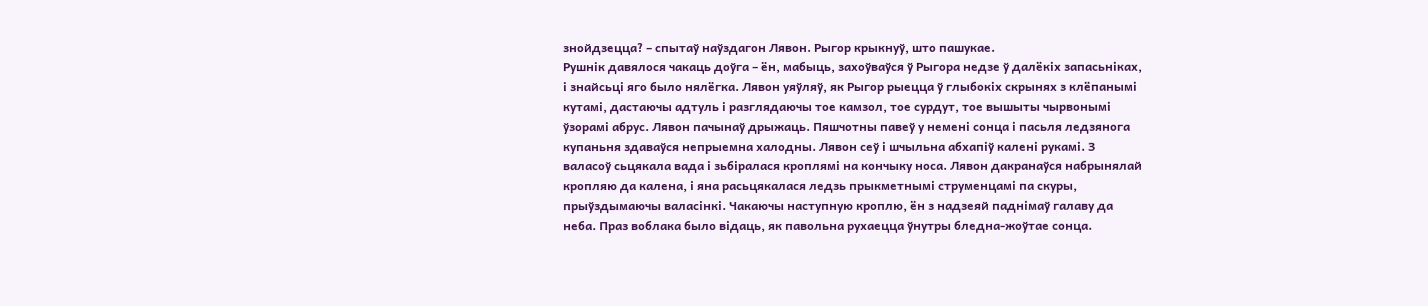знойдзецца? – спытаў наўздагон Лявон. Рыгор крыкнуў, што пашукае.
Рушнік давялося чакаць доўга – ён, мабыць, захоўваўся ў Рыгора недзе ў далёкіх запасьніках, і знайсьці яго было нялёгка. Лявон уяўляў, як Рыгор рыецца ў глыбокіх скрынях з клёпанымі кутамі, дастаючы адтуль і разглядаючы тое камзол, тое сурдут, тое вышыты чырвонымі ўзорамі абрус. Лявон пачынаў дрыжаць. Пяшчотны павеў у немені сонца і пасьля ледзянога купаньня здаваўся непрыемна халодны. Лявон сеў і шчыльна абхапіў калені рукамі. З валасоў сьцякала вада і зьбіралася кроплямі на кончыку носа. Лявон дакранаўся набрынялай кропляю да калена, і яна расьцякалася ледзь прыкметнымі струменцамі па скуры, прыўздымаючы валасінкі. Чакаючы наступную кроплю, ён з надзеяй паднімаў галаву да неба. Праз воблака было відаць, як павольна рухаецца ўнутры бледна-жоўтае сонца.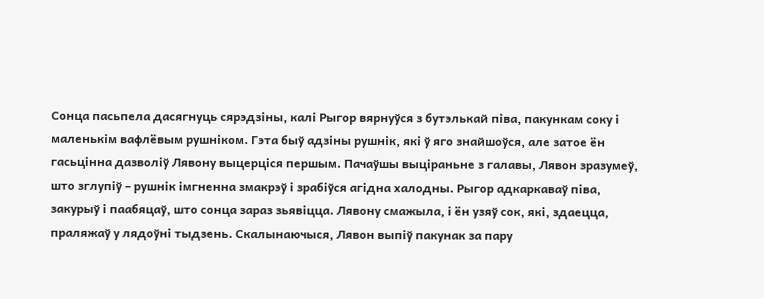Сонца пасьпела дасягнуць сярэдзіны, калі Рыгор вярнуўся з бутэлькай піва, пакункам соку і маленькім вафлёвым рушніком. Гэта быў адзіны рушнік, які ў яго знайшоўся, але затое ён гасьцінна дазволіў Лявону выцерціся першым. Пачаўшы выціраньне з галавы, Лявон зразумеў, што зглупіў – рушнік імгненна змакрэў і зрабіўся агідна халодны. Рыгор адкаркаваў піва, закурыў і паабяцаў, што сонца зараз зьявіцца. Лявону смажыла, і ён узяў сок, які, здаецца, праляжаў у лядоўні тыдзень. Скалынаючыся, Лявон выпіў пакунак за пару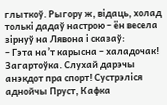глыткоў. Рыгору ж, відаць, холад толькі дадаў настрою – ён весела зірнуў на Лявона і сказаў:
– Гэта на’т карысна – халадочак! Загартоўка. Слухай дарэчы анэкдот пра спорт! Сустрэліся аднойчы Пруст, Кафка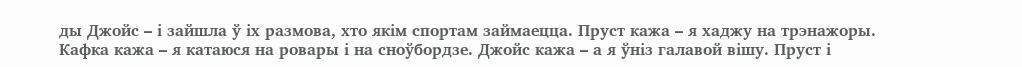ды Джойс – і зайшла ў іх размова, хто якім спортам займаецца. Пруст кажа – я хаджу на трэнажоры. Кафка кажа – я катаюся на ровары і на сноўбордзе. Джойс кажа – а я ўніз галавой вішу. Пруст і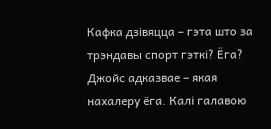Кафка дзівяцца – гэта што за трэндавы спорт гэткі? Ёга? Джойс адказвае – якая нахалеру ёга. Калі галавою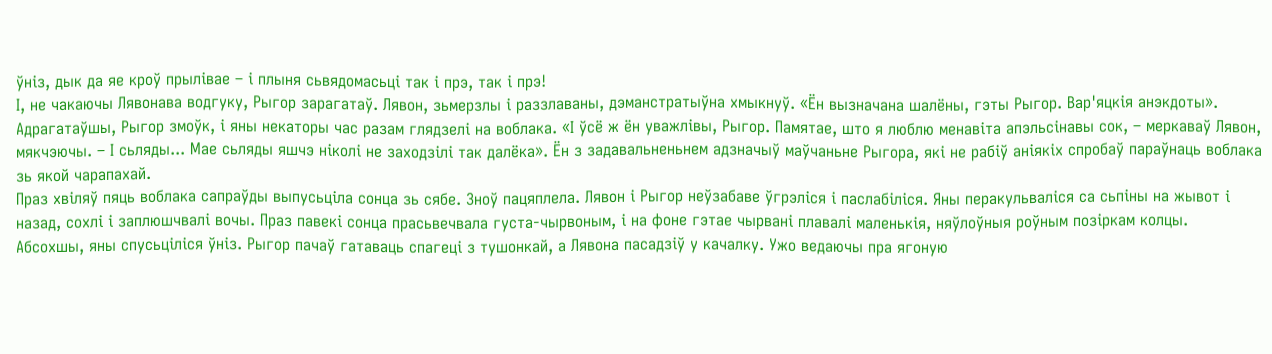ўніз, дык да яе кроў прылівае – і плыня сьвядомасьці так і прэ, так і прэ!
І, не чакаючы Лявонава водгуку, Рыгор зарагатаў. Лявон, зьмерзлы і раззлаваны, дэманстратыўна хмыкнуў. «Ён вызначана шалёны, гэты Рыгор. Вар'яцкія анэкдоты». Адрагатаўшы, Рыгор змоўк, і яны некаторы час разам глядзелі на воблака. «І ўсё ж ён уважлівы, Рыгор. Памятае, што я люблю менавіта апэльсінавы сок, – меркаваў Лявон, мякчэючы. – І сьляды... Мае сьляды яшчэ ніколі не заходзілі так далёка». Ён з задавальненьнем адзначыў маўчаньне Рыгора, які не рабіў аніякіх спробаў параўнаць воблака зь якой чарапахай.
Праз хвіляў пяць воблака сапраўды выпусьціла сонца зь сябе. Зноў пацяплела. Лявон і Рыгор неўзабаве ўгрэліся і паслабіліся. Яны перакульваліся са сьпіны на жывот і назад, сохлі і заплюшчвалі вочы. Праз павекі сонца прасьвечвала густа-чырвоным, і на фоне гэтае чырвані плавалі маленькія, няўлоўныя роўным позіркам колцы.
Абсохшы, яны спусьціліся ўніз. Рыгор пачаў гатаваць спагеці з тушонкай, а Лявона пасадзіў у качалку. Ужо ведаючы пра ягоную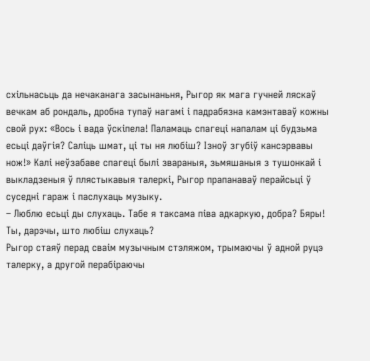схільнасьць да нечаканага засынаньня, Рыгор як мага гучней ляскаў вечкам аб рондаль, дробна тупаў нагамі і падрабязна камэнтаваў кожны свой рух: «Вось і вада ўскіпела! Паламаць спагеці напалам ці будзьма есьці даўгія? Саліць шмат, ці ты ня любіш? Ізноў згубіў кансэрвавы нож!» Калі неўзабаве спагеці былі звараныя, зьмяшаныя з тушонкай і выкладзеныя ў плястыкавыя талеркі, Рыгор прапанаваў перайсьці ў суседні гараж і паслухаць музыку.
– Люблю есьці ды слухаць. Табе я таксама піва адкаркую, добра? Бяры! Ты, дарэчы, што любіш слухаць?
Рыгор стаяў перад сваім музычным стэляжом, трымаючы ў адной руцэ талерку, а другой перабіраючы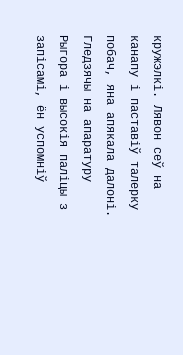кружэлкі. Лявон сеў на канапу і паставіў талерку побач, яна апякала далоні. Гледзячы на апаратуру Рыгора і высокія паліцы з запісамі, ён успомніў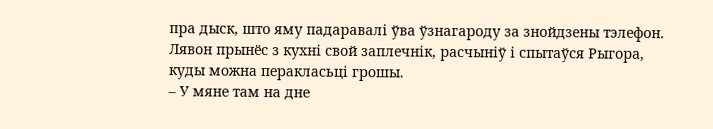пра дыск, што яму падаравалі ўва ўзнагароду за знойдзены тэлефон. Лявон прынёс з кухні свой заплечнік, расчыніў і спытаўся Рыгора, куды можна перакласьці грошы.
– У мяне там на дне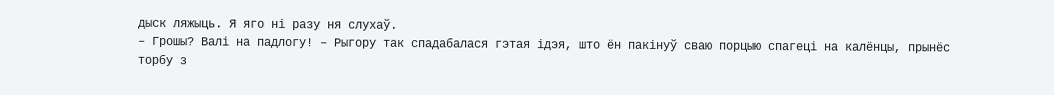дыск ляжыць. Я яго ні разу ня слухаў.
– Грошы? Валі на падлогу! – Рыгору так спадабалася гэтая ідэя, што ён пакінуў сваю порцыю спагеці на калёнцы, прынёс торбу з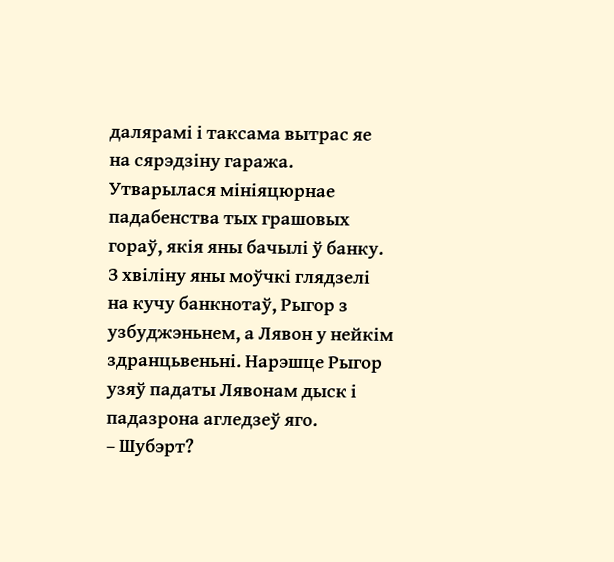далярамі і таксама вытрас яе на сярэдзіну гаража. Утварылася мініяцюрнае падабенства тых грашовых гораў, якія яны бачылі ў банку. З хвіліну яны моўчкі глядзелі на кучу банкнотаў, Рыгор з узбуджэньнем, а Лявон у нейкім здранцьвеньні. Нарэшце Рыгор узяў падаты Лявонам дыск і падазрона агледзеў яго.
– Шубэрт?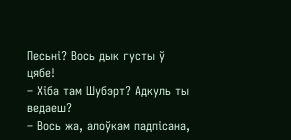Песьні? Вось дык густы ў цябе!
– Хіба там Шубэрт? Адкуль ты ведаеш?
– Вось жа, алоўкам падпісана,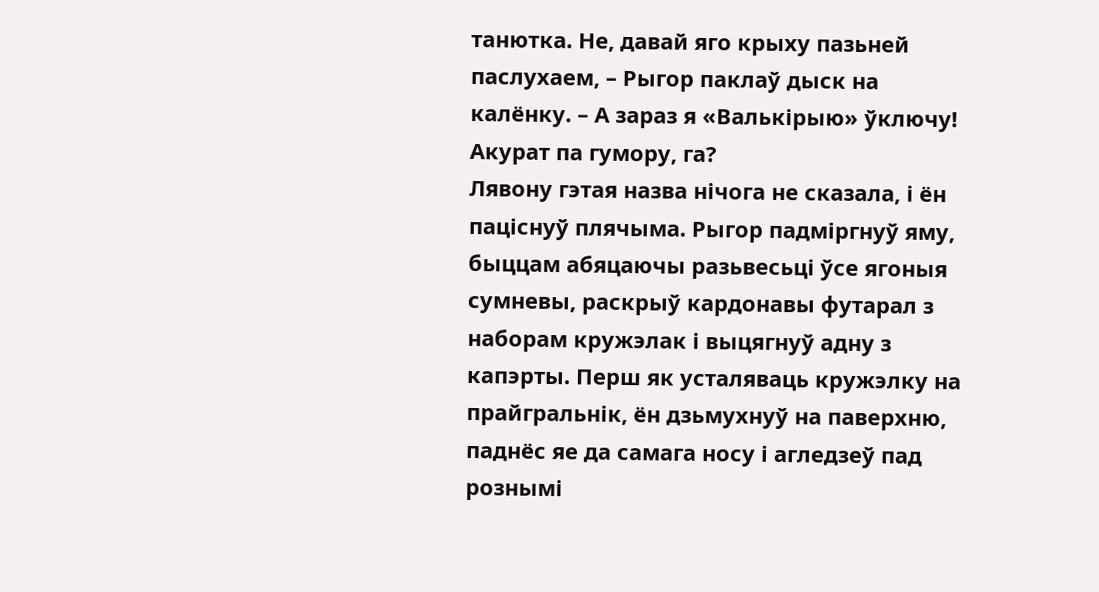танютка. Не, давай яго крыху пазьней паслухаем, – Рыгор паклаў дыск на калёнку. – А зараз я «Валькірыю» ўключу! Акурат па гумору, га?
Лявону гэтая назва нічога не сказала, і ён паціснуў плячыма. Рыгор падміргнуў яму, быццам абяцаючы разьвесьці ўсе ягоныя сумневы, раскрыў кардонавы футарал з наборам кружэлак і выцягнуў адну з капэрты. Перш як усталяваць кружэлку на прайгральнік, ён дзьмухнуў на паверхню, паднёс яе да самага носу і агледзеў пад рознымі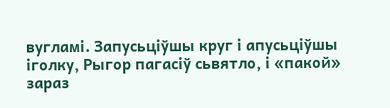вугламі. Запусьціўшы круг і апусьціўшы іголку, Рыгор пагасіў сьвятло, і «пакой» зараз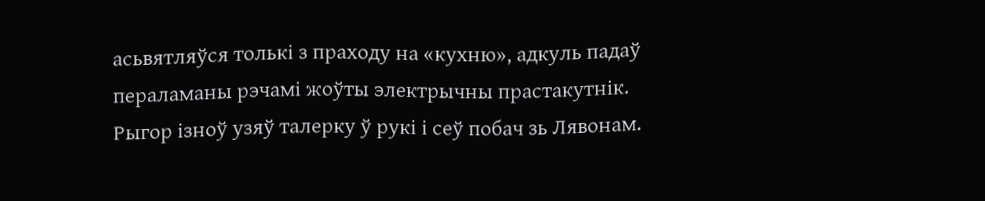асьвятляўся толькі з праходу на «кухню», адкуль падаў пераламаны рэчамі жоўты электрычны прастакутнік. Рыгор ізноў узяў талерку ў рукі і сеў побач зь Лявонам.